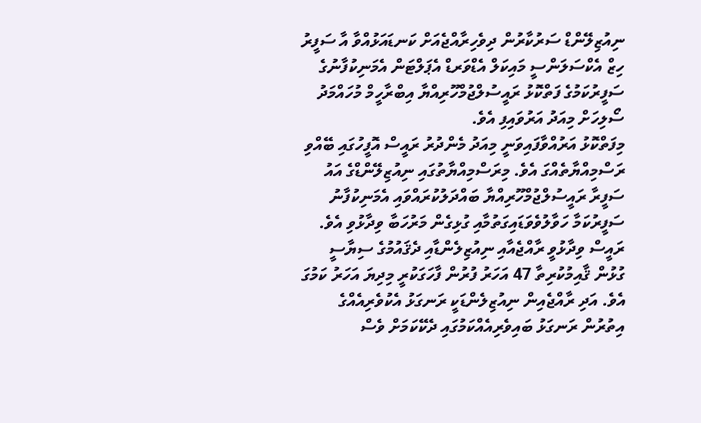ނިއުޒިލޭންޑް ސަރުކާރުން ދިވެހިރާއްޖެއަށް ކަނޑައަޅުއްވާ އާ ސަފީރު ހިޒް އެކްސަލަންސީ މައިކަލް އެޑްވަރޑް އެޕަލްޓަން އެމަނިކުފާނުގެ ސަފީރުކަމުގެ ފަތްކޮޅު ރައީސުލްޖުމްހޫރިއްޔާ އިބްރާހީމް މުހައްމަދު ސޯލިހަށް މިއަދު އަރުވައިފި އެވެ.
މިފަތްކޮޅު އަރުއްވާފައިވަނީ މިއަދު މެންދުރު ރައީސް އޮފީހުގައި ބޭއްވި ރަސްމިއްޔާތެއްގަ އެވެ. މިރަސްމިއްޔާތުގައި ނިއުޒިލޭންޑްގެ އައު ސަފީރާ ރައީސުލްޖުމްހޫރިއްޔާ ބައްދަލުކުރައްވައި އެމަނިކުފާނު ސަފީރުކަމާ ހަވާލުވެވަޑައިގަތުމާއި ގުޅިގެން މަރުހަބާ ވިދާޅުވި އެވެ.
ރައީސް ވިދާޅުވީ ރާއްޖެއާއި ނިއުޒިލެންޑާއި ދެޤައުމުގެ ސިޔާސީ ގުޅުން ޤާއިމުކުރިތާ 47 އަހަރު ފުރުން ފާހަގަކުރީ މިދިޔަ އަހަރު ކަމުގަ އެވެ. އަދި ރާއްޖެއިން ނިއުޒިލެންޑަކީ ރަނގަޅު އެކުވެރިއެއްގެ އިތުރުން ރަނގަޅު ބައިވެރިއެއްކަމުގައި ދެކޭކަމަށް ވެސް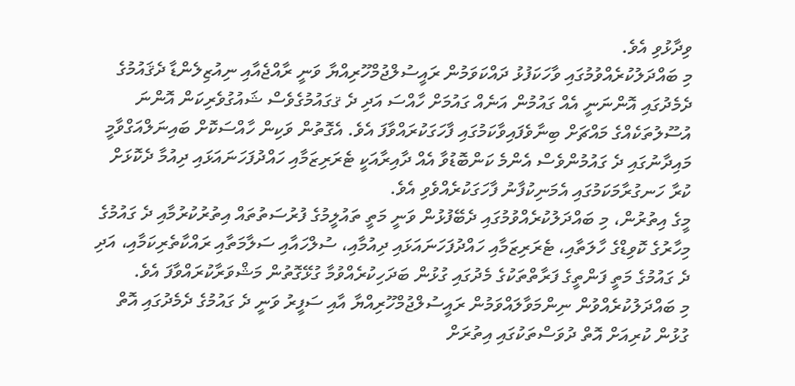ވިދާޅުވި އެވެ.
މި ބައްދަލުކުރެއްވުމުގައި ވާހަކަފުޅު ދައްކަވަމުން ރައީސުލްޖުމްހޫރިއްޔާ ވަނީ ރާއްޖެއާއި ނިއުޒިލެންޑާ ދެޤައުމުގެ ދެމެދުގައި އޮންނަނީ އެއް ގައުމުން އަނެއް ގައުމަށް ހާއްސަ އަދި ދެ ޤގައުމުގެވެސް ޝައުގުވެރިކަން އޮންނަ އުސޫލުތަކެއްގެ މައްޗަށް ބިނާވެފައިވާކަމުގައި ފާހަގަކުރައްވާފަ އެވެ. އެގޮތުން ވަކިން ހާއްސަކޮށް ބައިނަލްއަގްވާމީ މައިދާނުގައި ދެ ގައުމުންވެސް އެންމެ ކަންބޮޑުވާ އެއް ދާއިރާއަކީ ޓެރަރިޒަމާއި ހައްދުފަހަނައަޅައި ދިއުމާ ދެކޮޅަށް ކުރާ ހަނގުރާމަކަމުގައި އެމަނިކުފާނު ފާހަގަކުރެއްވެވި އެވެ.
މީގެ އިތުރުން، މި ބައްދަލުކުރެއްވުމުގައި ދެބޭފުޅުން ވަނީ މަތީ ތައުލީމުގެ ފުރުސަތުތައް އިތުރުކުރުމާއި ދެ ގައުމުގެ މިހާރުގެ ކޮވިޑްގެ ހާލަތާއި، ޓެރަރިޒަމާއި ހައްދުފަހަނައަޅައި ދިއުމާއި، ސުލްހައާއި ސަލާމަތާއި ރައްކާތެރިކަމާއި، އަދި ދެ ގައުމުގެ މަތީ ފަންތީގެ ފަރާތްތަކުގެ މެދުގައި ގުޅުން ބަދަހިކުރެއްވުމާ ގުޅޭގޮތުން މަޝްވަރާކުރައްވާފަ އެވެ.
މި ބައްދަލުކުރެއްވުން ނިންމަވާލައްވަމުން ރައީސުލްޖުމްހޫރިއްޔާ އާއި ސަފީރު ވަނީ ދެ ގައުމުގެ ދެމެދުގައި އޮތް ގުޅުން ކުރިއަށް އޮތް ދުވަސްތަކުގައި އިތުރަށް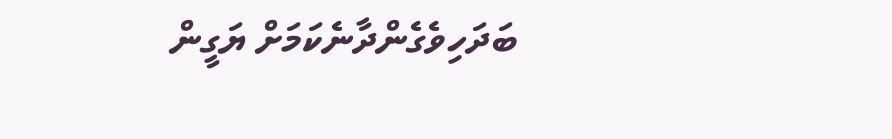ބަދަހިވެގެންދާނެކަމަށް ޔަގީން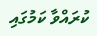ކުރައްވާ ކަމުގައި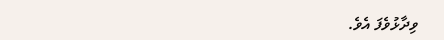ވިދާޅުވެފަ އެވެ.